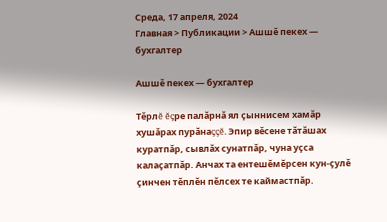Среда, 17 апреля, 2024
Главная > Публикации > Ашшĕ пекех — бухгалтер

Ашшĕ пекех — бухгалтер

Тĕрлĕ ĕçре палăрнă ял çыннисем хамăр хушăрах пурăнаççĕ. Эпир вĕсене тăтăшах куратпăр, сывлăх сунатпăр, чуна уçса калаçатпăр. Анчах та ентешĕмĕрсен кун-çулĕ çинчен тĕплĕн пĕлсех те каймастпăр.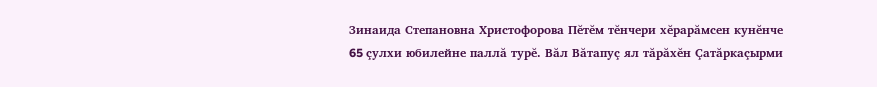Зинаида Степановна Христофорова Пĕтĕм тĕнчери хĕрарăмсен кунĕнче 65 çулхи юбилейне паллă турĕ. Вăл Вăтапуç ял тăрăхĕн Çатăркаçырми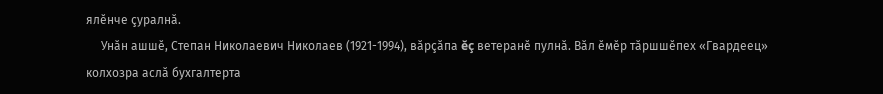ялĕнче çуралнă.
     Унăн ашшĕ, Степан Николаевич Николаев (1921-1994), вăрçăпа ĕç ветеранĕ пулнă. Вăл ĕмĕр тăршшĕпех «Гвардеец» колхозра аслă бухгалтерта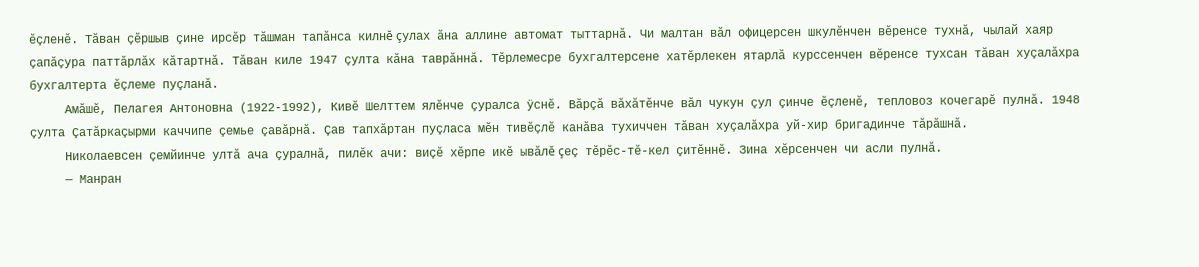ĕçленĕ. Тăван çĕршыв çине ирсĕр тăшман тапăнса килнĕ çулах ăна аллине автомат тыттарнă. Чи малтан вăл офицерсен шкулĕнчен вĕренсе тухнă, чылай хаяр çапăçура паттăрлăх кăтартнă. Тăван киле 1947 çулта кăна таврăннă. Тĕрлемесре бухгалтерсене хатĕрлекен ятарлă курссенчен вĕренсе тухсан тăван хуçалăхра бухгалтерта ĕçлеме пуçланă.
     Амăшĕ, Пелагея Антоновна (1922-1992), Кивĕ Шелттем ялĕнче çуралса ÿснĕ. Вăрçă вăхăтĕнче вăл чукун çул çинче ĕçленĕ, тепловоз кочегарĕ пулнă. 1948 çулта Çатăркаçырми каччипе çемье çавăрнă. Çав тапхăртан пуçласа мĕн тивĕçлĕ канăва тухиччен тăван хуçалăхра уй-хир бригадинче тăрăшнă.
     Николаевсен çемйинче ултă ача çуралнă, пилĕк ачи: виçĕ хĕрпе икĕ ывăлĕ çеç тĕрĕс-тĕ-кел çитĕннĕ. Зина хĕрсенчен чи асли пулнă.
     — Манран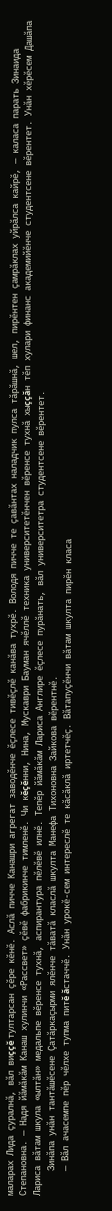маларах Лида çуралнă, вăл виççĕ тултарсан çĕре кĕнĕ. Аслă пичче Канашри агрегат заводĕнче ĕçлесе тивĕçлĕ канăва тухрĕ. Володя пичче те çавăнтах наладчик пулса тăрăшнă, шел, пирĕнтен çамрăклах уйрăлса кайрĕ, — каласа парать Зинаида Степановна. — Надя йăмăкăм Канаш хулинчи «Рассвет» çĕвĕ фабрикинче тимленĕ. Чи кĕçĕнни, Нина, Мускаври Бауман ячĕллĕ техника университетĕнчен вĕренсе тухнă хыççăн тĕп хулари финанс академийĕнче студентсене вĕрентет. Унăн хĕрĕсем Дашăпа Лариса вăтам шкула «ылтăн» медальпе вĕренсе тухнă, аспирантура пĕлĕвĕ илнĕ. Тепĕр йăмăкăм Лариса Англире ĕçлесе пурăнать, вăл университетра студентсене вĕрентет.
     Зинăпа унăн тантăшĕсене Çатăркаçырми ялĕнче тăватă класлă шкулта Манефа Тихоновна Зайкова вĕрентнĕ.
     — Вăл ачасемпе пĕр чĕлхе тупма питĕ ăстаччĕ. Унăн урокĕ-сем интереслĕ те кăсăклă иртетчĕç. Вăтапуçĕнчи вăтам шкулта пирĕн класа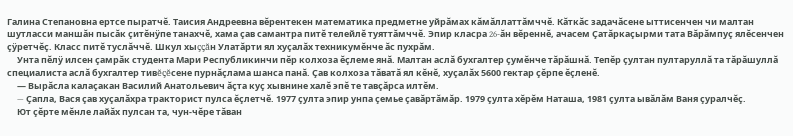Галина Степановна ертсе пыратчĕ. Таисия Андреевна вĕрентекен математика предметне уйрăмах кăмăллаттăмччĕ. Кăткăс задачăсене ыттисенчен чи малтан шутласси маншăн пысăк çитĕнÿпе танахчĕ, хама çав самантра питĕ телейлĕ туяттăмччĕ. Эпир класра 26-ăн вĕреннĕ, ачасем Çатăркаçырми тата Вăрăмпуç ялĕсенчен çÿретчĕç. Класс питĕ туслăччĕ. Шкул хыççăн Улатăрти ял хуçалăх техникумĕнче ăс пухрăм.
     Унта пĕлÿ илсен çамрăк студента Мари Республикинчи пĕр колхоза ĕçлеме янă. Малтан аслă бухгалтер çумĕнче тăрăшнă. Тепĕр çултан пултаруллă та тăрăшуллă специалиста аслă бухгалтер тивĕçĕсене пурнăçлама шанса панă. Çав колхоза тăватă ял кĕнĕ, хуçалăх 5600 гектар çĕрпе ĕçленĕ.
     — Вырăсла калаçакан Василий Анатольевич ăçта куç хывнине халĕ эпĕ те тавçăрса илтĕм.
     — Çапла, Вася çав хуçалăхра тракторист пулса ĕçлетчĕ. 1977 çулта эпир унпа çемье çавăртăмăр. 1979 çулта хĕрĕм Наташа, 1981 çулта ывăлăм Ваня çуралчĕç.
     Ют çĕрте мĕнле лайăх пулсан та, чун-чĕре тăван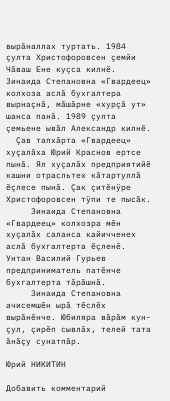вырăналлах туртать. 1984 çулта Христофоровсен çемйи Чăваш Ене куçса килнĕ. Зинаида Степановна «Гвардеец» колхоза аслă бухгалтера вырнаçнă, мăшăрне «хурçă ут» шанса панă. 1989 çулта çемьене ывăл Александр килнĕ.
     Çав тапхăрта «Гвардеец» хуçалăха Юрий Краснов ертсе пынă. Ял хуçалăх предприятийĕ кашни отрасльтех кăтартуллă ĕçлесе пынă. Çак çитĕнÿре Христофоровсен тÿпи те пысăк.
     Зинаида Степановна «Гвардеец» колхозра мĕн хуçалăх саланса кайичченех аслă бухгалтерта ĕçленĕ. Унтан Василий Гурьев предприниматель патĕнче бухгалтерта тăрăшнă.
     Зинаида Степановна ачисемшĕн ырă тĕслĕх вырăнĕнче. Юбиляра вăрăм кун-çул, çирĕп сывлăх, телей тата ăнăçу сунатпăр.

Юрий НИКИТИН

Добавить комментарий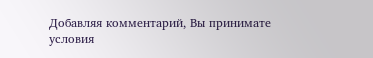Добавляя комментарий, Вы принимате условия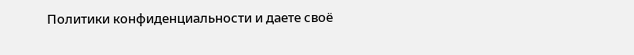Политики конфиденциальности и даете своё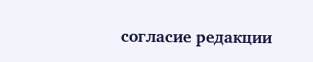согласие редакции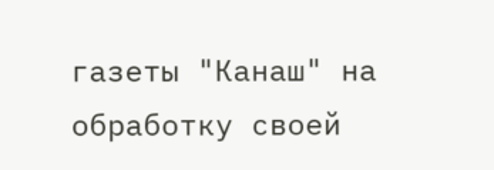газеты "Канаш" на обработку своей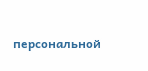персональной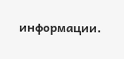информации.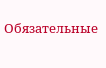Обязательные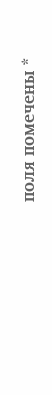поля помечены *